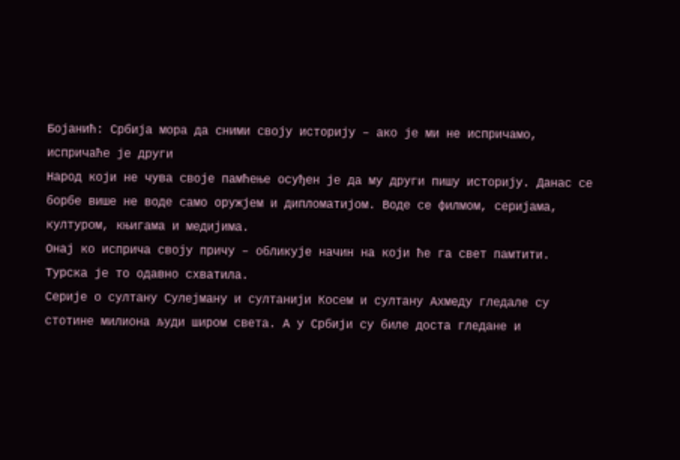Бојанић: Србија мора да сними своју историју – ако је ми не испричамо, испричаће је други
Народ који не чува своје памћење осуђен је да му други пишу историју. Данас се борбе више не воде само оружјем и дипломатијом. Воде се филмом, серијама, културом, књигама и медијима.
Онај ко исприча своју причу – обликује начин на који ће га свет памтити.
Турска је то одавно схватила.
Серије о султану Сулејману и султанији Косем и султану Ахмеду гледале су стотине милиона људи широм света. А у Србији су биле доста гледане и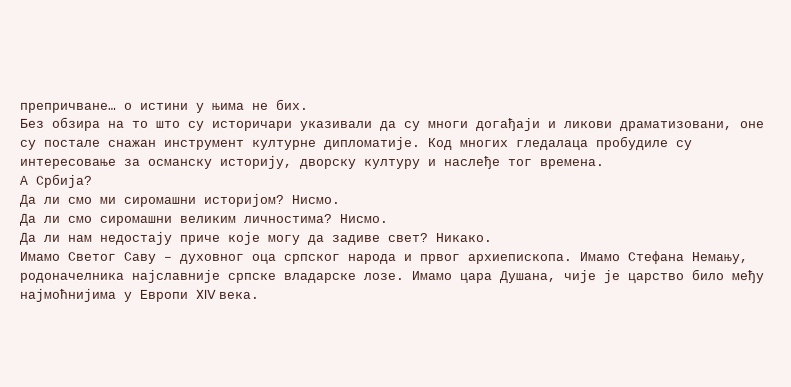препричване… о истини у њима не бих.
Без обзира на то што су историчари указивали да су многи догађаји и ликови драматизовани, оне су постале снажан инструмент културне дипломатије. Код многих гледалаца пробудиле су интересовање за османску историју, дворску културу и наслеђе тог времена.
А Србија?
Да ли смо ми сиромашни историјом? Нисмо.
Да ли смо сиромашни великим личностима? Нисмо.
Да ли нам недостају приче које могу да задиве свет? Никако.
Имамо Светог Саву – духовног оца српског народа и првог архиепископа. Имамо Стефана Немању, родоначелника најславније српске владарске лозе. Имамо цара Душана, чије је царство било међу најмоћнијима у Европи XIV века.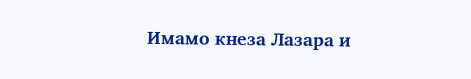Имамо кнеза Лазара и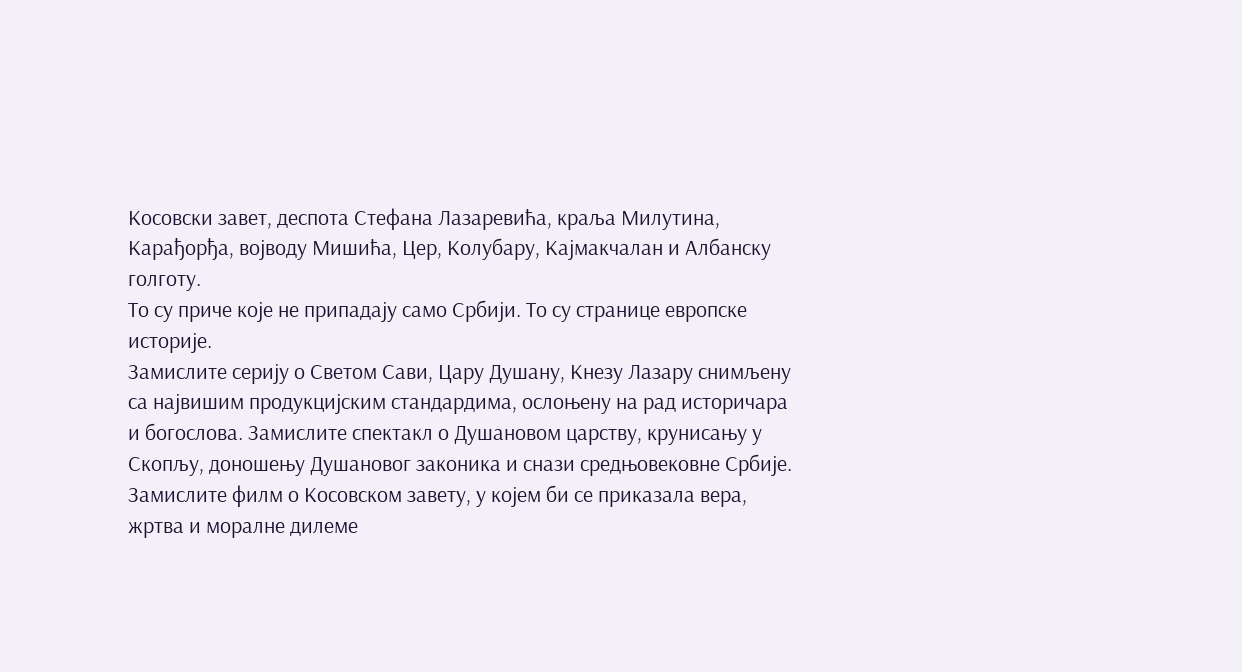Косовски завет, деспота Стефана Лазаревића, краља Милутина, Карађорђа, војводу Мишића, Цер, Колубару, Кајмакчалан и Албанску голготу.
То су приче које не припадају само Србији. То су странице европске историје.
Замислите серију о Светом Сави, Цару Душану, Кнезу Лазару снимљену са највишим продукцијским стандардима, ослоњену на рад историчара и богослова. Замислите спектакл о Душановом царству, крунисању у Скопљу, доношењу Душановог законика и снази средњовековне Србије. Замислите филм о Косовском завету, у којем би се приказала вера, жртва и моралне дилеме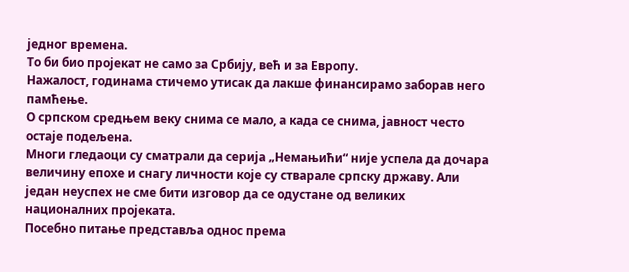једног времена.
То би био пројекат не само за Србију, већ и за Европу.
Нажалост, годинама стичемо утисак да лакше финансирамо заборав него памћење.
О српском средњем веку снима се мало, а када се снима, јавност често остаје подељена.
Многи гледаоци су сматрали да серија „Немањићи“ није успела да дочара величину епохе и снагу личности које су стварале српску државу. Али један неуспех не сме бити изговор да се одустане од великих националних пројеката.
Посебно питање представља однос према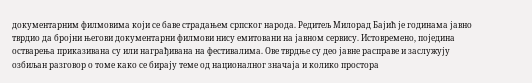документарним филмовима који се баве страдањем српског народа. Редитељ Милорад Бајић је годинама јавно тврдио да бројни његови документарни филмови нису емитовани на јавном сервису. Истовремено, поједина остварења приказивана су или награђивана на фестивалима. Ове тврдње су део јавне расправе и заслужују озбиљан разговор о томе како се бирају теме од националног значаја и колико простора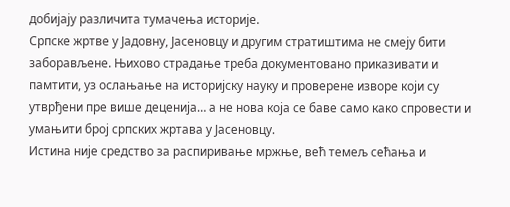добијају различита тумачења историје.
Српске жртве у Јадовну, Јасеновцу и другим стратиштима не смеју бити заборављене. Њихово страдање треба документовано приказивати и памтити, уз ослањање на историјску науку и проверене изворе који су утврђени пре више деценија… а не нова која се баве само како спровести и умањити број српских жртава у Јасеновцу.
Истина није средство за распиривање мржње, већ темељ сећања и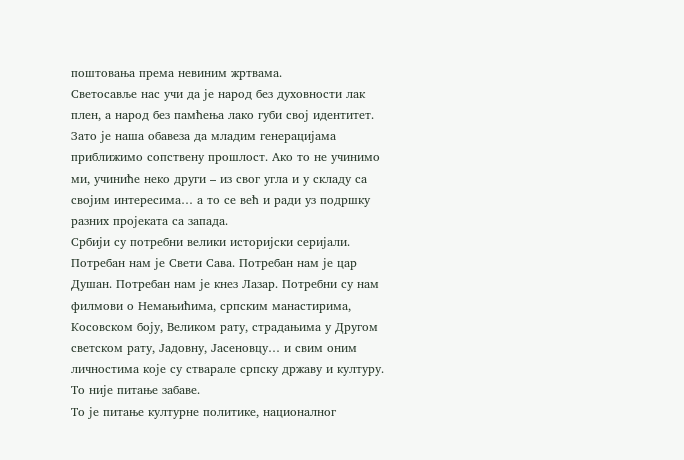поштовања према невиним жртвама.
Светосавље нас учи да је народ без духовности лак плен, а народ без памћења лако губи свој идентитет.
Зато је наша обавеза да младим генерацијама приближимо сопствену прошлост. Ако то не учинимо ми, учиниће неко други – из свог угла и у складу са својим интересима… а то се већ и ради уз подршку разних пројеката са запада.
Србији су потребни велики историјски серијали. Потребан нам је Свети Сава. Потребан нам је цар Душан. Потребан нам је кнез Лазар. Потребни су нам филмови о Немањићима, српским манастирима, Косовском боју, Великом рату, страдањима у Другом светском рату, Јадовну, Јасеновцу… и свим оним личностима које су стварале српску државу и културу.
То није питање забаве.
То је питање културне политике, националног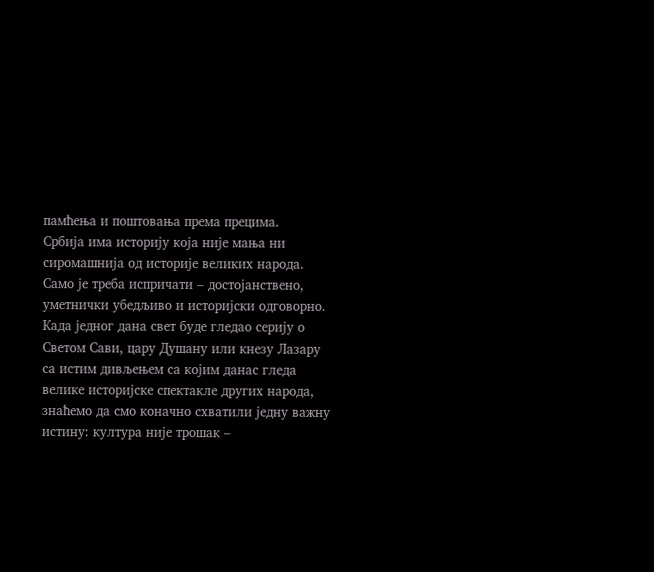памћења и поштовања према прецима.
Србија има историју која није мања ни сиромашнија од историје великих народа. Само је треба испричати – достојанствено, уметнички убедљиво и историјски одговорно.
Када једног дана свет буде гледао серију о Светом Сави, цару Душану или кнезу Лазару са истим дивљењем са којим данас гледа велике историјске спектакле других народа, знаћемо да смо коначно схватили једну важну истину: култура није трошак –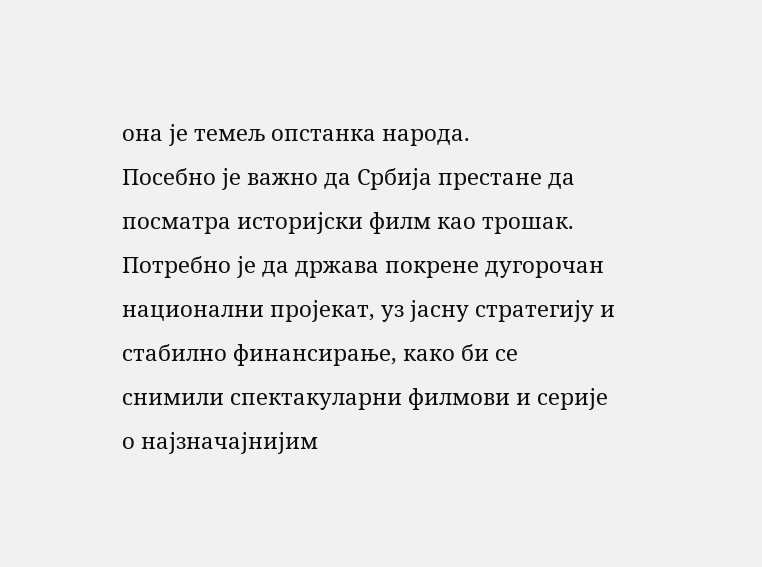она је темељ опстанка народа.
Посебно је важно да Србија престане да посматра историјски филм као трошак. Потребно је да држава покрене дугорочан национални пројекат, уз јасну стратегију и стабилно финансирање, како би се снимили спектакуларни филмови и серије о најзначајнијим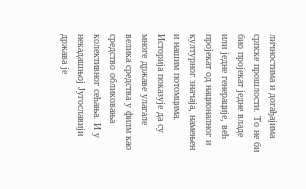личностима и догађајима српске прошлости. То не би био пројекат једне владе или једне генерације, већ пројекат од националног и културног значаја, намењен и нашим потомцима.
Историја показује да су многе државе улагале велика средства у филм као средство обликовања колективног сећања. И у некадашњој Југославији држава је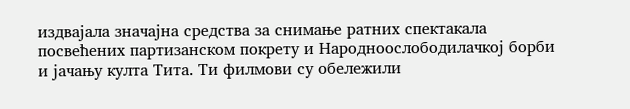издвајала значајна средства за снимање ратних спектакала посвећених партизанском покрету и Народноослободилачкој борби и јачању култа Тита. Ти филмови су обележили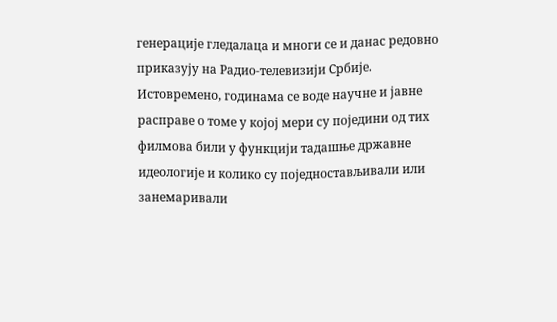генерације гледалаца и многи се и данас редовно приказују на Радио-телевизији Србије.
Истовремено, годинама се воде научне и јавне расправе о томе у којој мери су поједини од тих филмова били у функцији тадашње државне идеологије и колико су поједностављивали или занемаривали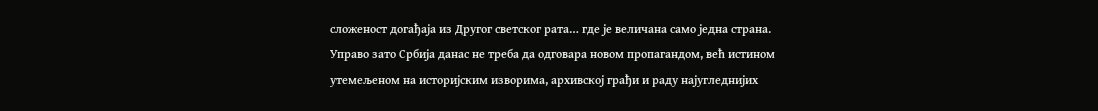сложеност догађаја из Другог светског рата… где је величана само једна страна.
Управо зато Србија данас не треба да одговара новом пропагандом, већ истином утемељеном на историјским изворима, архивској грађи и раду најугледнијих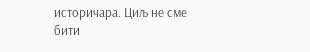историчара. Циљ не сме бити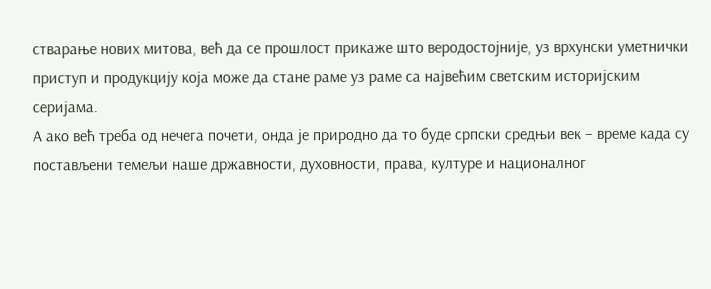стварање нових митова, већ да се прошлост прикаже што веродостојније, уз врхунски уметнички приступ и продукцију која може да стане раме уз раме са највећим светским историјским серијама.
А ако већ треба од нечега почети, онда је природно да то буде српски средњи век – време када су постављени темељи наше државности, духовности, права, културе и националног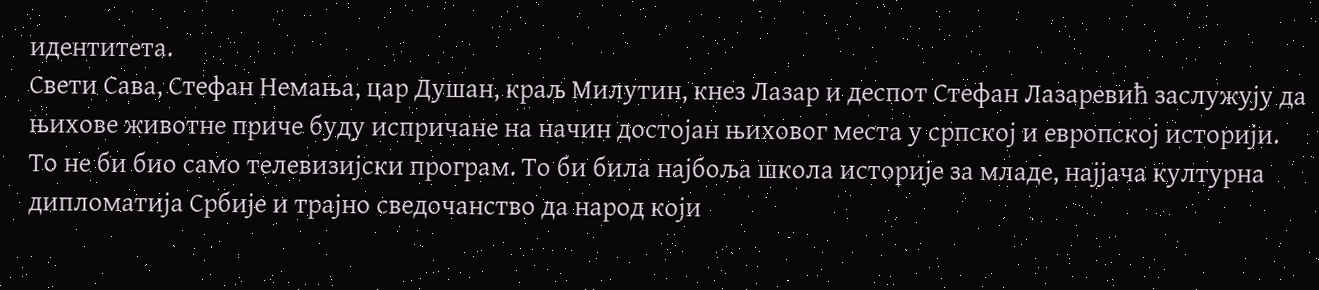идентитета.
Свети Сава, Стефан Немања, цар Душан, краљ Милутин, кнез Лазар и деспот Стефан Лазаревић заслужују да њихове животне приче буду испричане на начин достојан њиховог места у српској и европској историји.
То не би био само телевизијски програм. То би била најбоља школа историје за младе, најјача културна дипломатија Србије и трајно сведочанство да народ који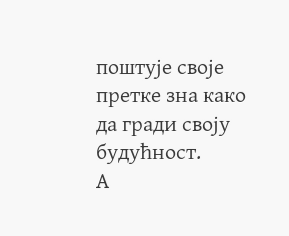поштује своје претке зна како да гради своју будућност.
А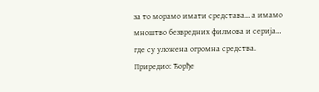за то морамо имати средстава… а имамо мноштво безвредних филмова и серија… где су уложена огромна средства.
Приредио: Ђорђе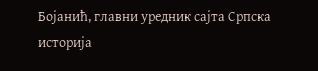Бојанић, главни уредник сајта Српска историја